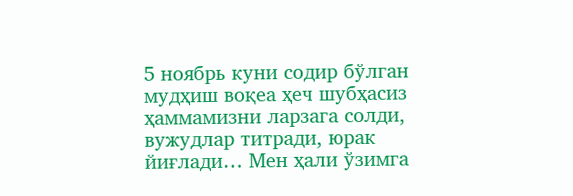5 ноябрь куни содир бўлган мудҳиш воқеа ҳеч шубҳасиз ҳаммамизни ларзага солди, вужудлар титради, юрак йиғлади… Мен ҳали ўзимга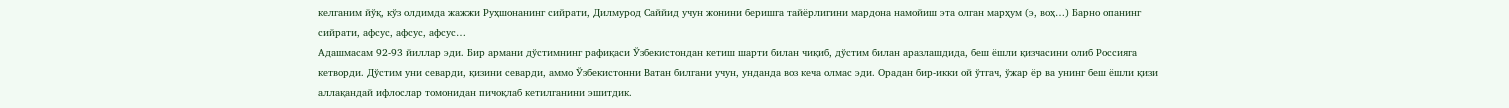келганим йўқ, кўз олдимда жажжи Руҳшонанинг сийрати, Дилмурод Саййид учун жонини беришга тайёрлигини мардона намойиш эта олган марҳум (э, воҳ…) Барно опанинг сийрати, афсус, афсус, афсус…
Адашмасам 92-93 йиллар эди. Бир армани дўстимнинг рафиқаси Ўзбекистондан кетиш шарти билан чиқиб, дўстим билан аразлашдида, беш ёшли қизчасини олиб Россияга кетворди. Дўстим уни севарди, қизини севарди, аммо Ўзбекистонни Ватан билгани учун, унданда воз кеча олмас эди. Орадан бир-икки ой ўтгач, ўжар ёр ва унинг беш ёшли қизи аллақандай ифлослар томонидан пичоқлаб кетилганини эшитдик.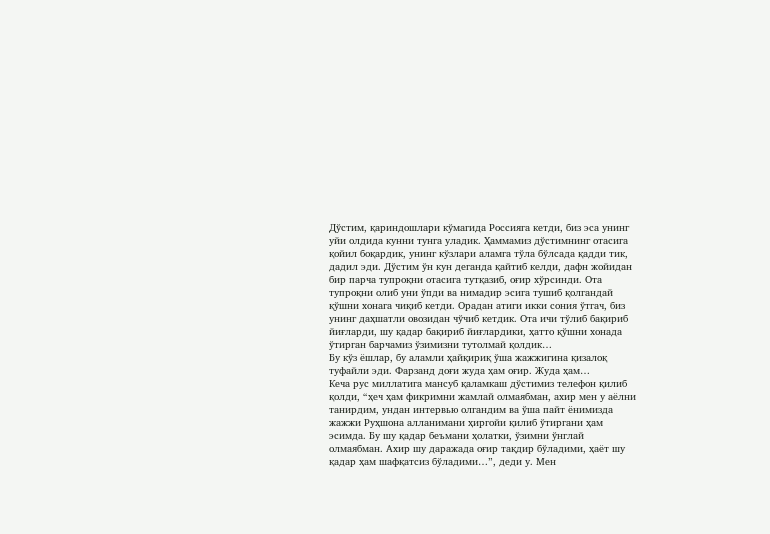Дўстим, қариндошлари кўмагида Россияга кетди, биз эса унинг уйи олдида кунни тунга уладик. Ҳаммамиз дўстимнинг отасига қойил боқардик, унинг кўзлари аламга тўла бўлсада қадди тик, дадил эди. Дўстим ўн кун деганда қайтиб келди, дафн жойидан бир парча тупроқни отасига тутқазиб, оғир хўрсинди. Ота тупроқни олиб уни ўпди ва нимадир эсига тушиб қолгандай қўшни хонага чиқиб кетди. Орадан атиги икки сония ўтгач, биз унинг даҳшатли овозидан чўчиб кетдик. Ота ичи тўлиб бақириб йиғларди, шу қадар бақириб йиғлардики, ҳатто қўшни хонада ўтирган барчамиз ўзимизни тутолмай қолдик…
Бу кўз ёшлар, бу аламли ҳайқириқ ўша жажжигина қизалоқ туфайли эди. Фарзанд доғи жуда ҳам оғир. Жуда ҳам…
Кеча рус миллатига мансуб қаламкаш дўстимиз телефон қилиб қолди, “ҳеч ҳам фикримни жамлай олмаябман, ахир мен у аёлни танирдим, ундан интервью олгандим ва ўша пайт ёнимизда жажжи Руҳшона алланимани ҳиргойи қилиб ўтиргани ҳам эсимда. Бу шу қадар беъмани ҳолатки, ўзимни ўнглай олмаябман. Ахир шу даражада оғир тақдир бўладими, ҳаёт шу қадар ҳам шафқатсиз бўладими…”, деди у. Мен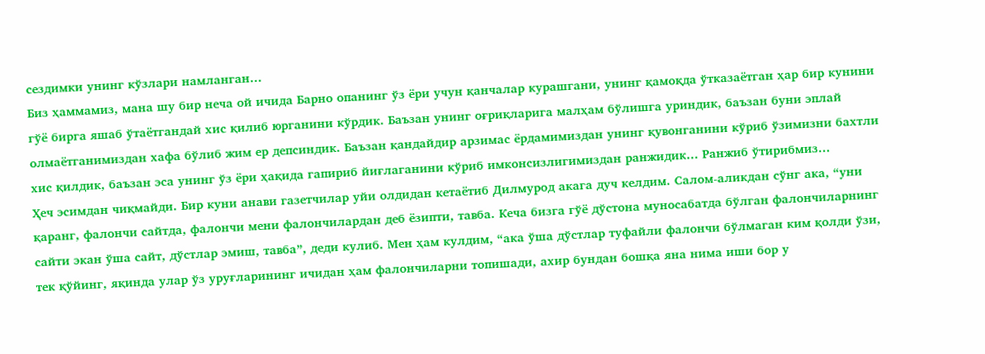сездимки унинг кўзлари намланган…
Биз ҳаммамиз, мана шу бир неча ой ичида Барно опанинг ўз ёри учун қанчалар курашгани, унинг қамоқда ўтказаётган ҳар бир кунини гўё бирга яшаб ўтаётгандай хис қилиб юрганини кўрдик. Баъзан унинг оғриқларига малҳам бўлишга уриндик, баъзан буни эплай олмаётганимиздан хафа бўлиб жим ер депсиндик. Баъзан қандайдир арзимас ёрдамимиздан унинг қувонганини кўриб ўзимизни бахтли хис қилдик, баъзан эса унинг ўз ёри ҳақида гапириб йиғлаганини кўриб имконсизлигимиздан ранжидик… Ранжиб ўтирибмиз…
Ҳеч эсимдан чиқмайди. Бир куни анави газетчилар уйи олдидан кетаётиб Дилмурод акага дуч келдим. Салом-аликдан сўнг ака, “уни қаранг, фалончи сайтда, фалончи мени фалончилардан деб ёзипти, тавба. Кеча бизга гўё дўстона муносабатда бўлган фалончиларнинг сайти экан ўша сайт, дўстлар эмиш, тавба”, деди кулиб. Мен ҳам кулдим, “ака ўша дўстлар туфайли фалончи бўлмаган ким қолди ўзи, тек қўйинг, яқинда улар ўз уруғларининг ичидан ҳам фалончиларни топишади, ахир бундан бошқа яна нима иши бор у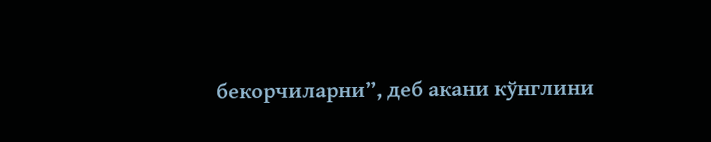бекорчиларни”, деб акани кўнглини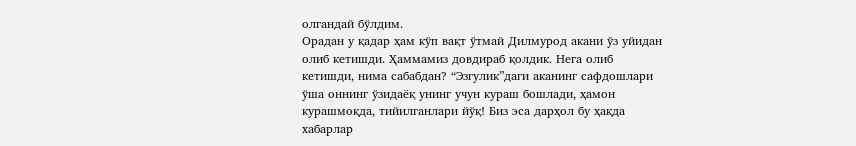олгандай бўлдим.
Орадан у қадар ҳам кўп вақт ўтмай Дилмурод акани ўз уйидан олиб кетишди. Ҳаммамиз довдираб қолдик. Нега олиб кетишди, нима сабабдан? “Эзгулик”даги аканинг сафдошлари ўша оннинг ўзидаёқ унинг учун кураш бошлади, ҳамон курашмоқда, тийилганлари йўқ! Биз эса дарҳол бу ҳақда хабарлар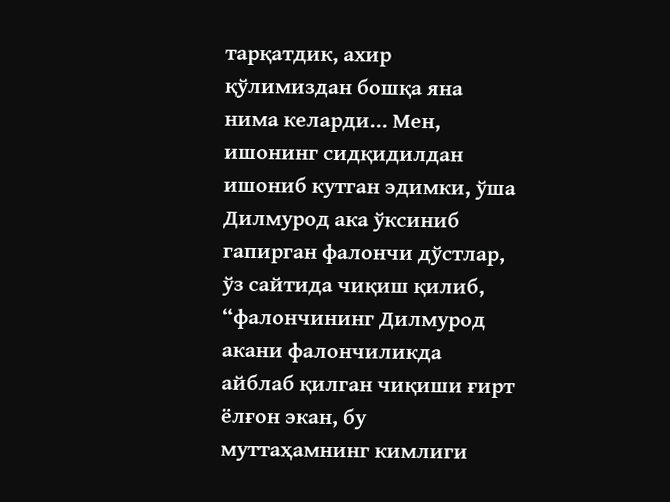тарқатдик, ахир қўлимиздан бошқа яна нима келарди… Мен, ишонинг сидқидилдан ишониб кутган эдимки, ўша Дилмурод ака ўксиниб гапирган фалончи дўстлар, ўз сайтида чиқиш қилиб, “фалончининг Дилмурод акани фалончиликда айблаб қилган чиқиши ғирт ёлғон экан, бу муттаҳамнинг кимлиги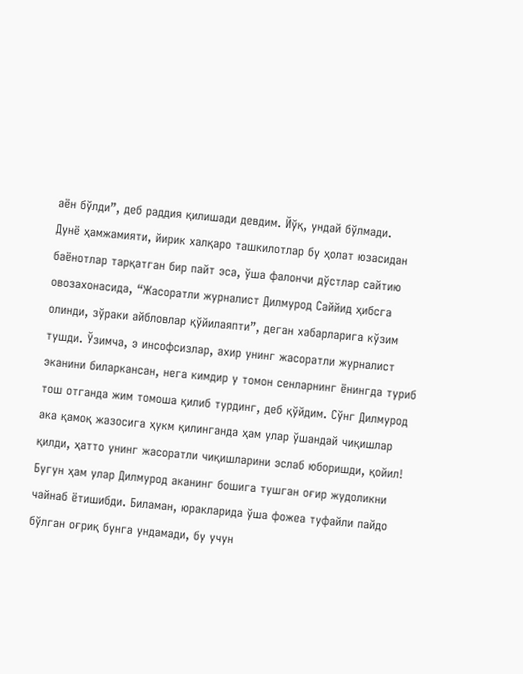аён бўлди”, деб раддия қилишади девдим. Йўқ, ундай бўлмади.
Дунё ҳамжамияти, йирик халқаро ташкилотлар бу ҳолат юзасидан баёнотлар тарқатган бир пайт эса, ўша фалончи дўстлар сайтию овозахонасида, “Жасоратли журналист Дилмурод Саййид ҳибсга олинди, зўраки айбловлар қўйилаяпти”, деган хабарларига кўзим тушди. Ўзимча, э инсофсизлар, ахир унинг жасоратли журналист эканини биларкансан, нега кимдир у томон сенларнинг ёнингда туриб тош отганда жим томоша қилиб турдинг, деб қўйдим. Сўнг Дилмурод ака қамоқ жазосига ҳукм қилинганда ҳам улар ўшандай чиқишлар қилди, ҳатто унинг жасоратли чиқишларини эслаб юборишди, қойил!
Бугун ҳам улар Дилмурод аканинг бошига тушган оғир жудоликни чайнаб ётишибди. Биламан, юракларида ўша фожеа туфайли пайдо бўлган оғриқ бунга ундамади, бу учун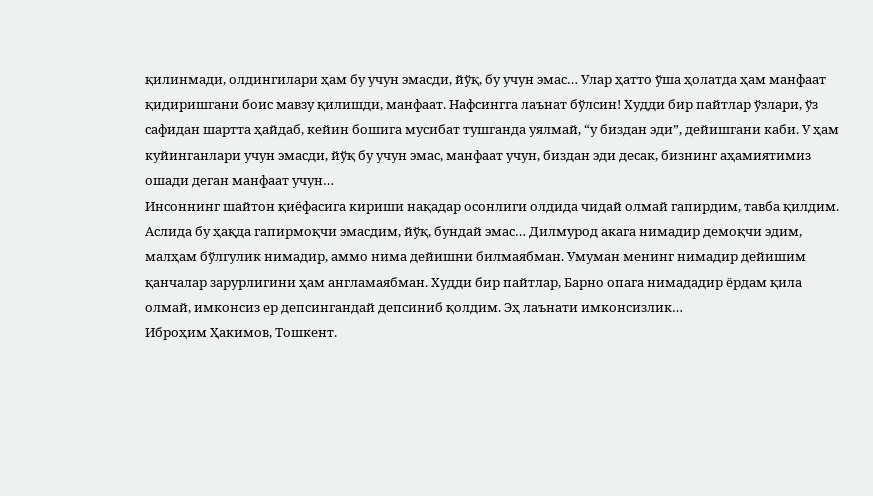қилинмади, олдингилари ҳам бу учун эмасди, йўқ, бу учун эмас… Улар ҳатто ўша ҳолатда ҳам манфаат қидиришгани боис мавзу қилишди, манфаат. Нафсингга лаънат бўлсин! Худди бир пайтлар ўзлари, ўз сафидан шартта ҳайдаб, кейин бошига мусибат тушганда уялмай, “у биздан эди”, дейишгани каби. У ҳам куйинганлари учун эмасди, йўқ бу учун эмас, манфаат учун, биздан эди десак, бизнинг аҳамиятимиз ошади деган манфаат учун…
Инсоннинг шайтон қиёфасига кириши нақадар осонлиги олдида чидай олмай гапирдим, тавба қилдим. Аслида бу ҳақда гапирмоқчи эмасдим, йўқ, бундай эмас… Дилмурод акага нимадир демоқчи эдим, малҳам бўлгулик нимадир, аммо нима дейишни билмаябман. Умуман менинг нимадир дейишим қанчалар зарурлигини ҳам англамаябман. Худди бир пайтлар, Барно опага нимададир ёрдам қила олмай, имконсиз ер депсингандай депсиниб қолдим. Эҳ лаънати имконсизлик…
Иброҳим Ҳакимов, Тошкент.